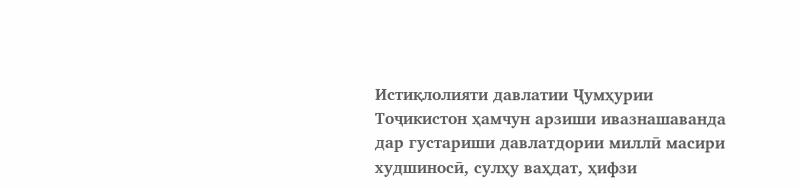Истиқлолияти давлатии Ҷумҳурии Тоҷикистон ҳамчун арзиши ивазнашаванда дар густариши давлатдории миллӣ масири худшиносӣ, сулҳу ваҳдат, ҳифзи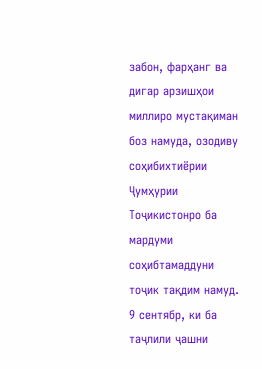забон, фарҳанг ва дигар арзишҳои миллиро мустақиман боз намуда, озодиву соҳибихтиёрии Ҷумҳурии Тоҷикистонро ба мардуми соҳибтамаддуни тоҷик тақдим намуд. 9 сентябр, ки ба таҷлили ҷашни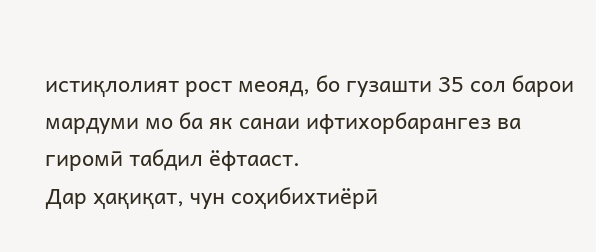истиқлолият рост меояд, бо гузашти 35 сол барои мардуми мо ба як санаи ифтихорбарангез ва гиромӣ табдил ёфтааст.
Дар ҳақиқат, чун соҳибихтиёрӣ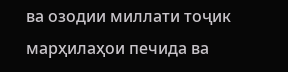ва озодии миллати тоҷик марҳилаҳои печида ва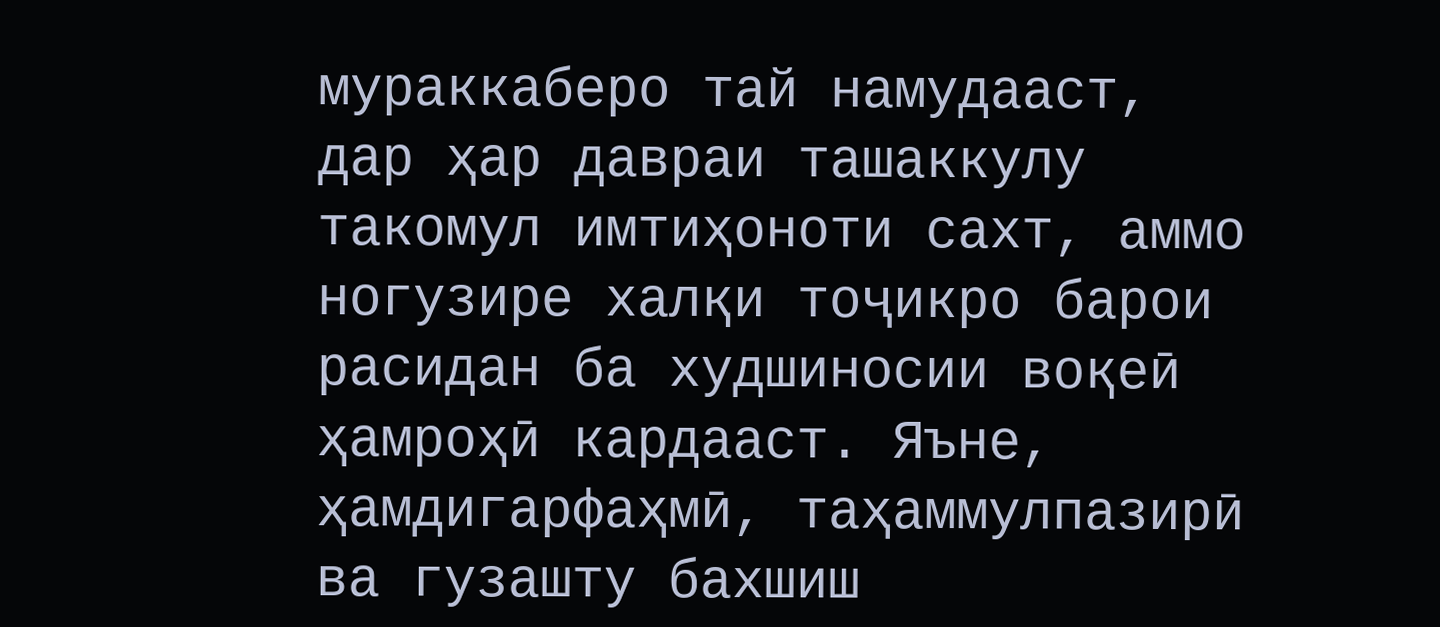мураккаберо тай намудааст, дар ҳар давраи ташаккулу такомул имтиҳоноти сахт, аммо ногузире халқи тоҷикро барои расидан ба худшиносии воқеӣ ҳамроҳӣ кардааст. Яъне, ҳамдигарфаҳмӣ, таҳаммулпазирӣ ва гузашту бахшиш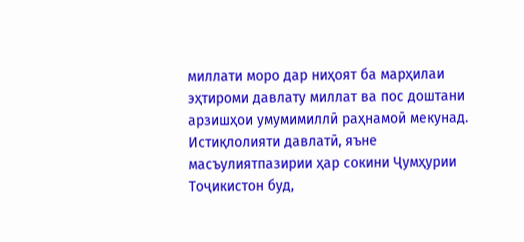миллати моро дар ниҳоят ба марҳилаи эҳтироми давлату миллат ва пос доштани арзишҳои умумимиллӣ раҳнамоӣ мекунад.
Истиқлолияти давлатӣ, яъне масъулиятпазирии ҳар сокини Ҷумҳурии Тоҷикистон буд,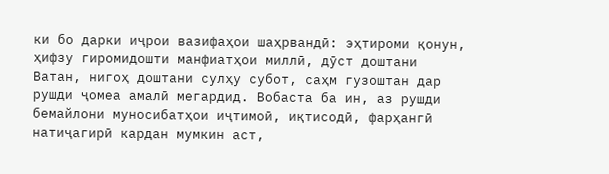ки бо дарки иҷрои вазифаҳои шаҳрвандӣ: эҳтироми қонун, ҳифзу гиромидошти манфиатҳои миллӣ, дӯст доштани Ватан, нигоҳ доштани сулҳу субот, саҳм гузоштан дар рушди ҷомеа амалӣ мегардид. Вобаста ба ин, аз рушди бемайлони муносибатҳои иҷтимоӣ, иқтисодӣ, фарҳангӣ натиҷагирӣ кардан мумкин аст,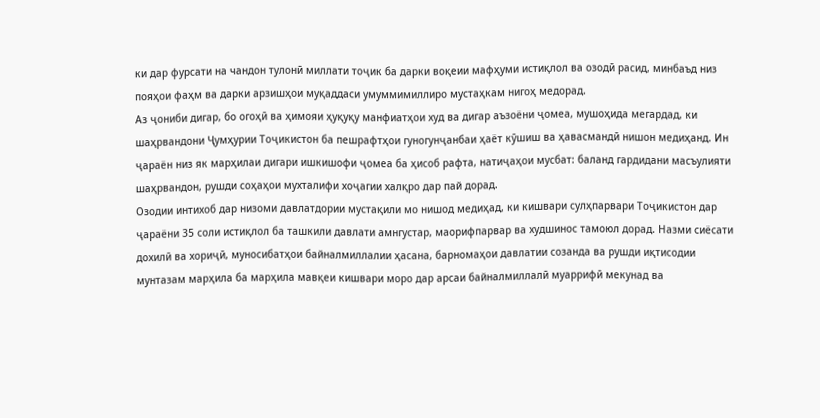ки дар фурсати на чандон тулонӣ миллати тоҷик ба дарки воқеии мафҳуми истиқлол ва озодӣ расид, минбаъд низ пояҳои фаҳм ва дарки арзишҳои муқаддаси умуммимиллиро мустаҳкам нигоҳ медорад.
Аз ҷониби дигар, бо огоҳӣ ва ҳимояи ҳуқуқу манфиатҳои худ ва дигар аъзоёни ҷомеа, мушоҳида мегардад, ки шаҳрвандони Ҷумҳурии Тоҷикистон ба пешрафтҳои гуногунҷанбаи ҳаёт кӯшиш ва ҳавасмандӣ нишон медиҳанд. Ин ҷараён низ як марҳилаи дигари ишкишофи ҷомеа ба ҳисоб рафта, натиҷаҳои мусбат: баланд гардидани масъулияти шаҳрвандон, рушди соҳаҳои мухталифи хоҷагии халқро дар пай дорад.
Озодии интихоб дар низоми давлатдории мустақили мо нишод медиҳад, ки кишвари сулҳпарвари Тоҷикистон дар ҷараёни 35 соли истиқлол ба ташкили давлати амнгустар, маорифпарвар ва худшинос тамоюл дорад. Назми сиёсати дохилӣ ва хориҷӣ, муносибатҳои байналмиллалии ҳасана, барномаҳои давлатии созанда ва рушди иқтисодии мунтазам марҳила ба марҳила мавқеи кишвари моро дар арсаи байналмиллалӣ муаррифӣ мекунад ва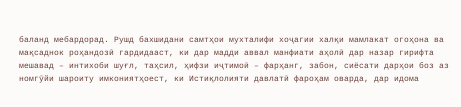баланд мебардорад. Рушд бахшидани самтҳои мухталифи хоҷагии халқи мамлакат огоҳона ва мақсаднок роҳандозӣ гардидааст, ки дар мадди аввал манфиати аҳолӣ дар назар гирифта мешавад – интихоби шуғл, таҳсил, ҳифзи иҷтимоӣ – фарҳанг, забон, сиёсати дарҳои боз аз номгӯйи шароиту имкониятҳоест, ки Истиқлолияти давлатӣ фароҳам оварда, дар идома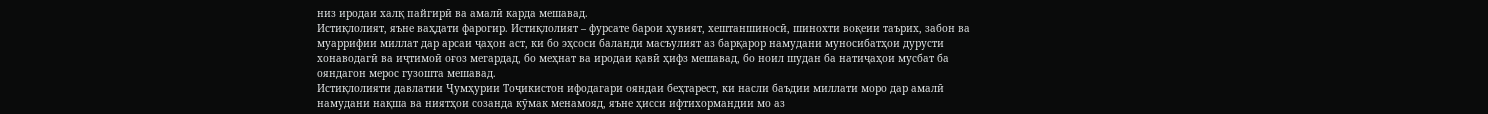низ иродаи халқ пайгирӣ ва амалӣ карда мешавад.
Истиқлолият, яъне ваҳдати фарогир. Истиқлолият – фурсате барои ҳувият, хештаншиносӣ, шинохти воқеии таърих, забон ва муаррифии миллат дар арсаи ҷаҳон аст, ки бо эҳсоси баланди масъулият аз барқарор намудани муносибатҳои дурусти хонаводагӣ ва иҷтимоӣ оғоз мегардад, бо меҳнат ва иродаи қавӣ ҳифз мешавад, бо ноил шудан ба натиҷаҳои мусбат ба ояндагон мерос гузошта мешавад.
Истиқлолияти давлатии Ҷумҳурии Тоҷикистон ифодагари ояндаи беҳтарест, ки насли баъдии миллати моро дар амалӣ намудани нақша ва ниятҳои созанда кӯмак менамояд, яъне ҳисси ифтихормандии мо аз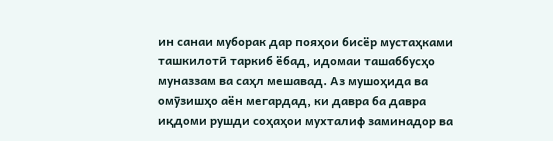ин санаи муборак дар пояҳои бисёр мустаҳками ташкилотӣ таркиб ёбад, идомаи ташаббусҳо муназзам ва саҳл мешавад. Аз мушоҳида ва омӯзишҳо аён мегардад, ки давра ба давра иқдоми рушди соҳаҳои мухталиф заминадор ва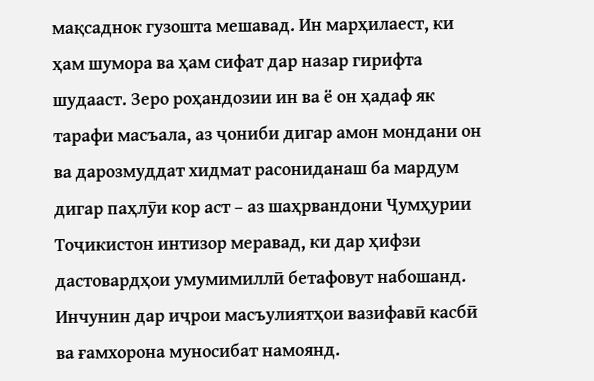мақсаднок гузошта мешавад. Ин марҳилаест, ки ҳам шумора ва ҳам сифат дар назар гирифта шудааст. Зеро роҳандозии ин ва ё он ҳадаф як тарафи масъала, аз ҷониби дигар амон мондани он ва дарозмуддат хидмат расониданаш ба мардум дигар паҳлӯи кор аст – аз шаҳрвандони Ҷумҳурии Тоҷикистон интизор меравад, ки дар ҳифзи дастовардҳои умумимиллӣ бетафовут набошанд. Инчунин дар иҷрои масъулиятҳои вазифавӣ касбӣ ва ғамхорона муносибат намоянд.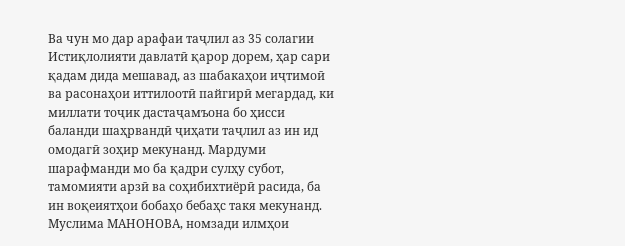Ва чун мо дар арафаи таҷлил аз 35 солагии Истиқлолияти давлатӣ қарор дорем, ҳар сари қадам дида мешавад, аз шабакаҳои иҷтимоӣ ва расонаҳои иттилоотӣ пайгирӣ мегардад, ки миллати тоҷик дастаҷамъона бо ҳисси баланди шаҳрвандӣ ҷиҳати таҷлил аз ин ид омодагӣ зоҳир мекунанд. Мардуми шарафманди мо ба қадри сулҳу субот, тамомияти арзӣ ва соҳибихтиёрӣ расида, ба ин воқеиятҳои бобаҳо бебаҳс такя мекунанд.
Муслима МАНОНОВА, номзади илмҳои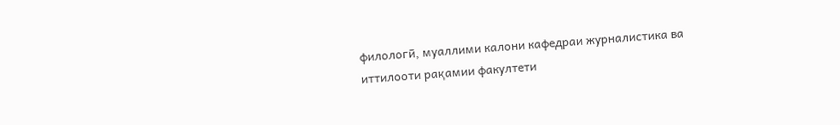филологӣ, муаллими калони кафедраи журналистика ва иттилооти рақамии факултети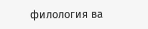филология ва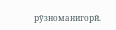рӯзноманигорӣ.